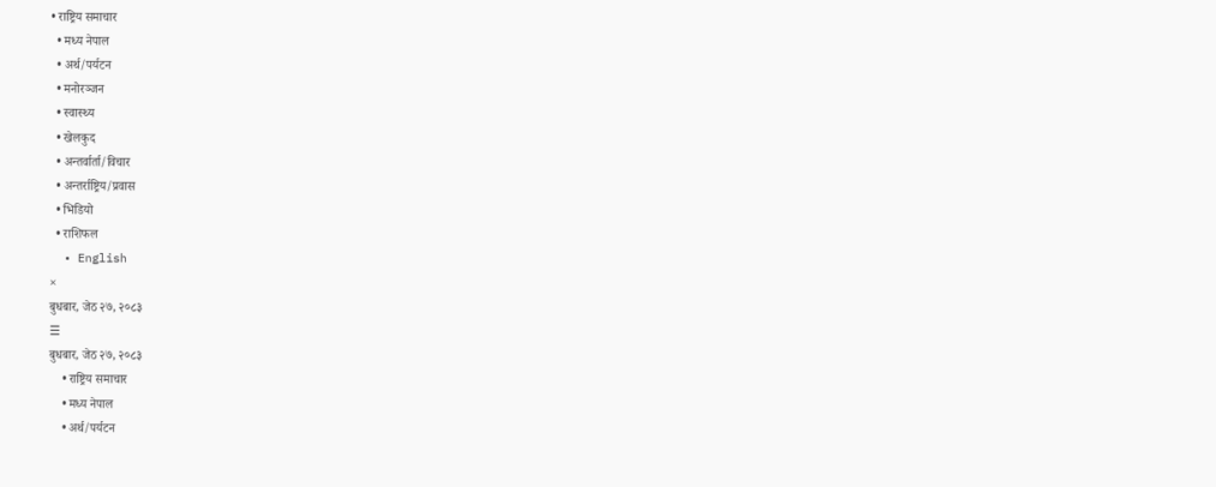• राष्ट्रिय समाचार
  • मध्य नेपाल
  • अर्थ/पर्यटन
  • मनोरञ्जन
  • स्वास्थ्य
  • खेलकुद
  • अन्तर्वार्ता/विचार
  • अन्तर्राष्ट्रिय/प्रवास
  • भिडियो
  • राशिफल
  • English
×
बुधबार, जेठ २७, २०८३
☰
बुधबार, जेठ २७, २०८३
    • राष्ट्रिय समाचार
    • मध्य नेपाल
    • अर्थ/पर्यटन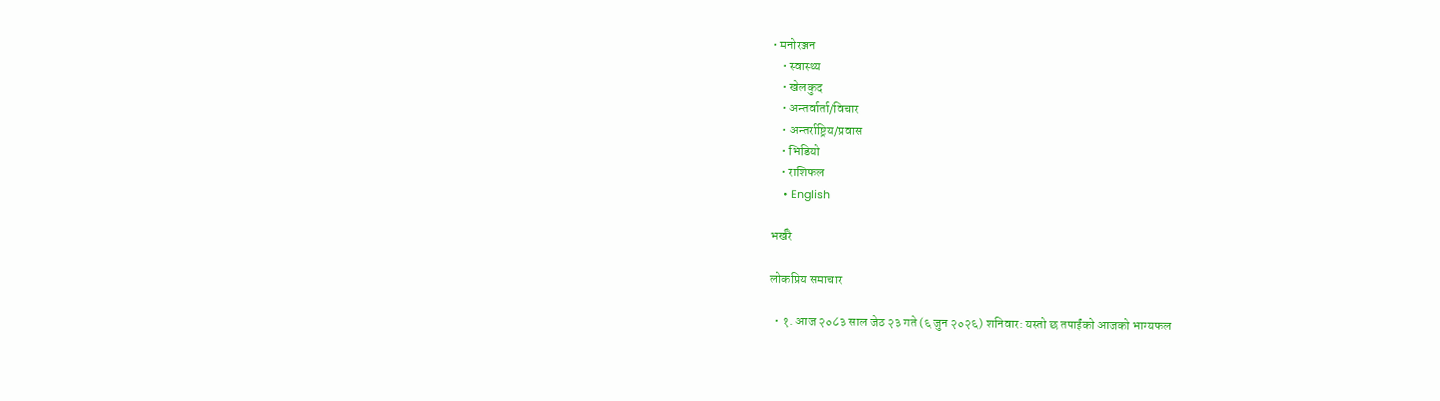• मनोरञ्जन
    • स्वास्थ्य
    • खेलकुद
    • अन्तर्वार्ता/विचार
    • अन्तर्राष्ट्रिय/प्रवास
    • भिडियो
    • राशिफल
    • English

भर्खरै

लोकप्रिय समाचार

  • १. आज २०८३ साल जेठ २३ गते (६ जुन २०२६) शनिवार: यस्तो छ तपाईंको आजको भाग्यफल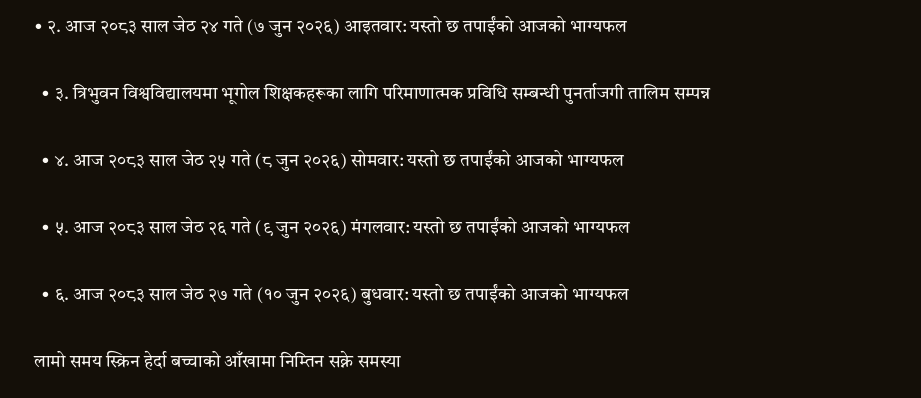• २. आज २०८३ साल जेठ २४ गते (७ जुन २०२६) आइतवार: यस्तो छ तपाईंको आजको भाग्यफल

  • ३. त्रिभुवन विश्वविद्यालयमा भूगोल शिक्षकहरूका लागि परिमाणात्मक प्रविधि सम्बन्धी पुनर्ताजगी तालिम सम्पन्न

  • ४. आज २०८३ साल जेठ २५ गते (८ जुन २०२६) सोमवार: यस्तो छ तपाईंको आजको भाग्यफल

  • ५. आज २०८३ साल जेठ २६ गते (९ जुन २०२६) मंगलवार: यस्तो छ तपाईंको आजको भाग्यफल

  • ६. आज २०८३ साल जेठ २७ गते (१० जुन २०२६) बुधवार: यस्तो छ तपाईंको आजको भाग्यफल

लामो समय स्क्रिन हेर्दा बच्चाको आँखामा निम्तिन सक्ने समस्या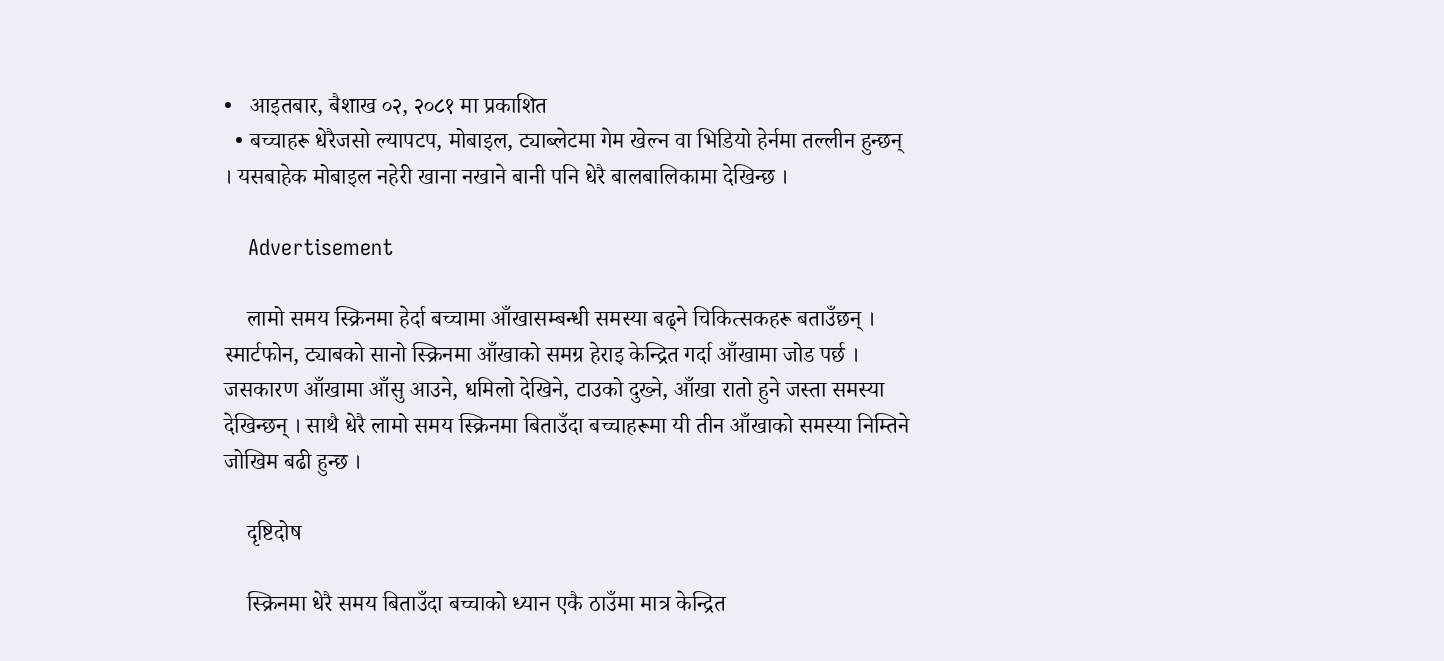•   आइतबार, बैशाख ०२, २०८१ मा प्रकाशित
  • बच्चाहरू धेरैजसो ल्यापटप, मोबाइल, ट्याब्लेटमा गेम खेल्न वा भिडियो हेर्नमा तल्लीन हुन्छन् । यसबाहेक मोबाइल नहेरी खाना नखाने बानी पनि धेरै बालबालिकामा देखिन्छ ।

    Advertisement

    लामो समय स्क्रिनमा हेर्दा बच्चामा आँखासम्बन्धी समस्या बढ्ने चिकित्सकहरू बताउँछन् । स्मार्टफोन, ट्याबको सानो स्क्रिनमा आँखाको समग्र हेराइ केन्द्रित गर्दा आँखामा जोड पर्छ । जसकारण आँखामा आँसु आउने, धमिलो देखिने, टाउको दुख्ने, आँखा रातो हुने जस्ता समस्या देखिन्छन् । साथै धेरै लामो समय स्क्रिनमा बिताउँदा बच्चाहरूमा यी तीन आँखाको समस्या निम्तिने जोखिम बढी हुन्छ ।

    दृष्टिदोष

    स्क्रिनमा धेरै समय बिताउँदा बच्चाको ध्यान एकै ठाउँमा मात्र केन्द्रित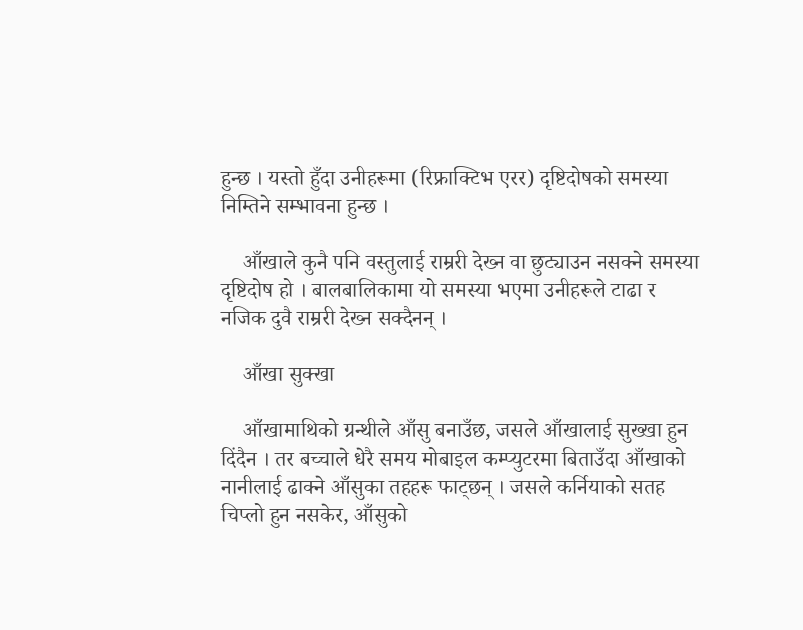हुन्छ । यस्तो हुँदा उनीहरूमा (रिफ्राक्टिभ एरर) दृष्टिदोषको समस्या निम्तिने सम्भावना हुन्छ ।

    आँखाले कुनै पनि वस्तुलाई राम्ररी देख्न वा छुट्याउन नसक्ने समस्या दृष्टिदोष हो । बालबालिकामा यो समस्या भएमा उनीहरूले टाढा र नजिक दुवै राम्ररी देख्न सक्दैनन् ।

    आँखा सुक्खा

    आँखामाथिको ग्रन्थीले आँसु बनाउँछ, जसले आँखालाई सुख्खा हुन दिंदैन । तर बच्चाले धेरै समय मोबाइल कम्प्युटरमा बिताउँदा आँखाको नानीलाई ढाक्ने आँसुका तहहरू फाट्छन् । जसले कर्नियाको सतह चिप्लो हुन नसकेर, आँसुको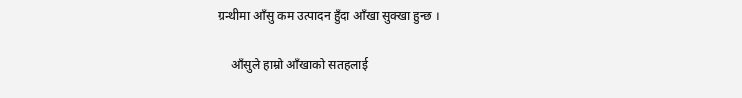ग्रन्थीमा आँसु कम उत्पादन हुँदा आँखा सुक्खा हुन्छ ।

    आँसुले हाम्रो आँखाको सतहलाई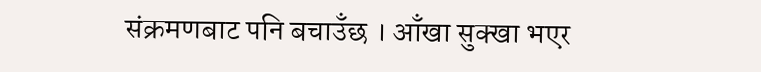संक्रमणबाट पनि बचाउँछ । आँखा सुक्खा भएर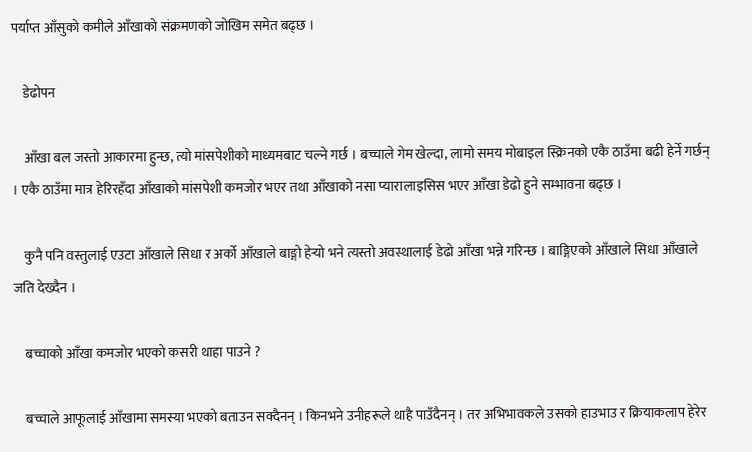पर्याप्त आँसुको कमीले आँखाको संक्रमणको जोखिम समेत बढ्छ ।

    डेढोपन

    आँखा बल जस्तो आकारमा हुन्छ, त्यो मांसपेशीको माध्यमबाट चल्ने गर्छ । बच्चाले गेम खेल्दा, लामो समय मोबाइल स्क्रिनको एकै ठाउँमा बढी हेर्ने गर्छन् । एकै ठाउँमा मात्र हेरिरहँदा आँखाको मांसपेशी कमजोर भएर तथा आँखाको नसा प्यारालाइसिस भएर आँखा डेढो हुने सम्भावना बढ्छ ।

    कुनै पनि वस्तुलाई एउटा आँखाले सिधा र अर्को आँखाले बाङ्गो हेर्‍यो भने त्यस्तो अवस्थालाई डेढो आँखा भन्ने गरिन्छ । बाङ्गिएको आँखाले सिधा आँखाले जति देख्दैन ।

    बच्चाको आँखा कमजोर भएको कसरी थाहा पाउने ?

    बच्चाले आफूलाई आँखामा समस्या भएको बताउन सक्दैनन् । किनभने उनीहरूले थाहै पाउँदैनन् । तर अभिभावकले उसको हाउभाउ र क्रियाकलाप हेरेर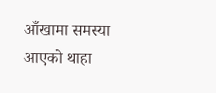आँखामा समस्या आएको थाहा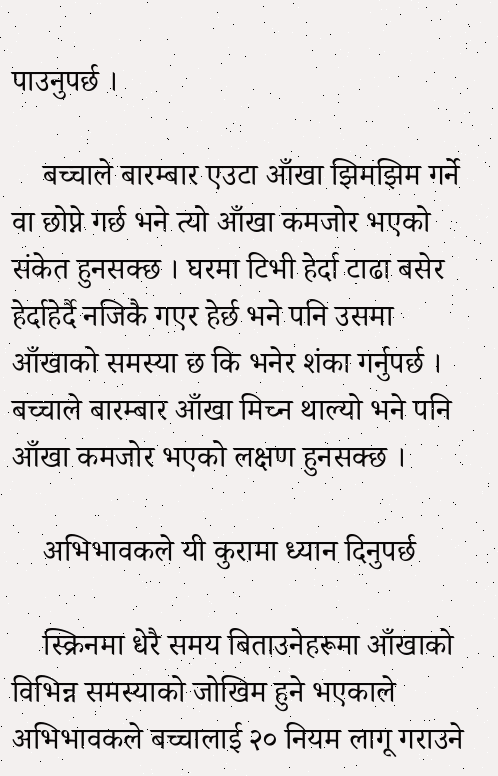पाउनुपर्छ ।

    बच्चाले बारम्बार एउटा आँखा झिमझिम गर्ने वा छोप्ने गर्छ भने त्यो आँखा कमजोर भएको संकेत हुनसक्छ । घरमा टिभी हेर्दा टाढा बसेर हेर्दाहेर्दै नजिकै गएर हेर्छ भने पनि उसमा आँखाको समस्या छ कि भनेर शंका गर्नुपर्छ । बच्चाले बारम्बार आँखा मिच्न थाल्यो भने पनि आँखा कमजोर भएको लक्षण हुनसक्छ ।

    अभिभावकले यी कुरामा ध्यान दिनुपर्छ

    स्क्रिनमा धेरै समय बिताउनेहरूमा आँखाको विभिन्न समस्याको जोखिम हुने भएकाले अभिभावकले बच्चालाई २० नियम लागू गराउने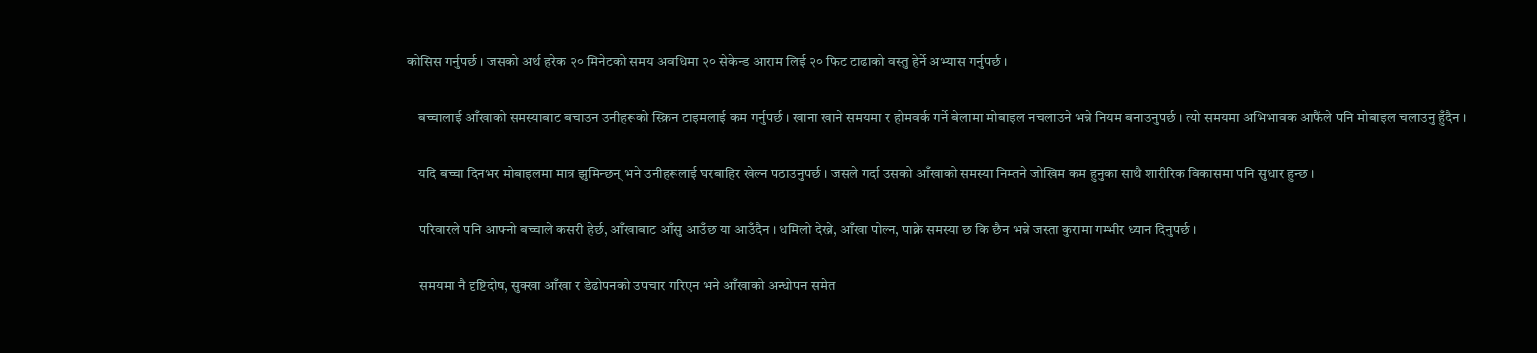कोसिस गर्नुपर्छ । जसको अर्थ हरेक २० मिनेटको समय अवधिमा २० सेकेन्ड आराम लिई २० फिट टाढाको वस्तु हेर्ने अभ्यास गर्नुपर्छ ।

    बच्चालाई आँखाको समस्याबाट बचाउन उनीहरूको स्क्रिन टाइमलाई कम गर्नुपर्छ । खाना खाने समयमा र होमवर्क गर्ने बेलामा मोबाइल नचलाउने भन्ने नियम बनाउनुपर्छ । त्यो समयमा अभिभावक आफैंले पनि मोबाइल चलाउनु हुँदैन ।

    यदि बच्चा दिनभर मोबाइलमा मात्र झुमिन्छन् भने उनीहरूलाई घरबाहिर खेल्न पठाउनुपर्छ । जसले गर्दा उसको आँखाको समस्या निम्तने जोखिम कम हुनुका साथै शारीरिक विकासमा पनि सुधार हुन्छ ।

    परिवारले पनि आफ्नो बच्चाले कसरी हेर्छ, आँखाबाट आँसु आउँछ या आउँदैन । धमिलो देख्ने, आँखा पोल्न, पाक्ने समस्या छ कि छैन भन्ने जस्ता कुरामा गम्भीर ध्यान दिनुपर्छ ।

    समयमा नै दृष्टिदोष, सुक्खा आँखा र डेढोपनको उपचार गरिएन भने आँखाको अन्धोपन समेत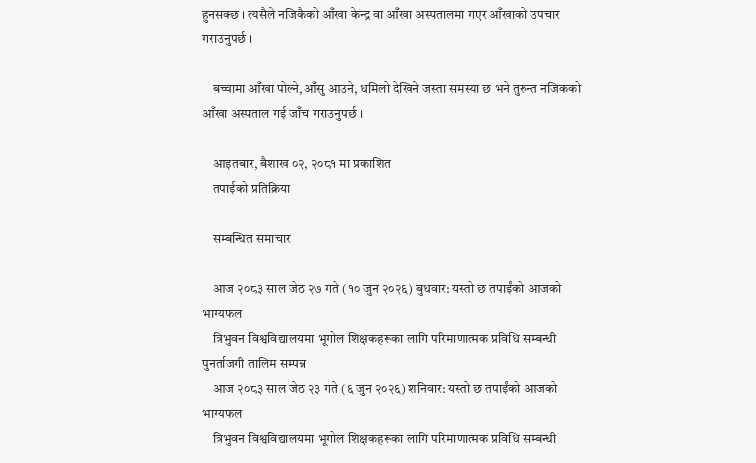हुनसक्छ । त्यसैले नजिकैको आँखा केन्द्र वा आँखा अस्पतालमा गएर आँखाको उपचार गराउनुपर्छ ।

    बच्चामा आँखा पोल्ने,आँसु आउने, धमिलो देखिने जस्ता समस्या छ भने तुरुन्त नजिकको आँखा अस्पताल गई जाँच गराउनुपर्छ ।

    आइतबार, बैशाख ०२, २०८१ मा प्रकाशित
    तपाईको प्रतिक्रिया

    सम्बन्धित समाचार

    आज २०८३ साल जेठ २७ गते (१० जुन २०२६) बुधवार: यस्तो छ तपाईंको आजको भाग्यफल
    त्रिभुवन विश्वविद्यालयमा भूगोल शिक्षकहरूका लागि परिमाणात्मक प्रविधि सम्बन्धी पुनर्ताजगी तालिम सम्पन्न
    आज २०८३ साल जेठ २३ गते (६ जुन २०२६) शनिवार: यस्तो छ तपाईंको आजको भाग्यफल
    त्रिभुवन विश्वविद्यालयमा भूगोल शिक्षकहरूका लागि परिमाणात्मक प्रविधि सम्बन्धी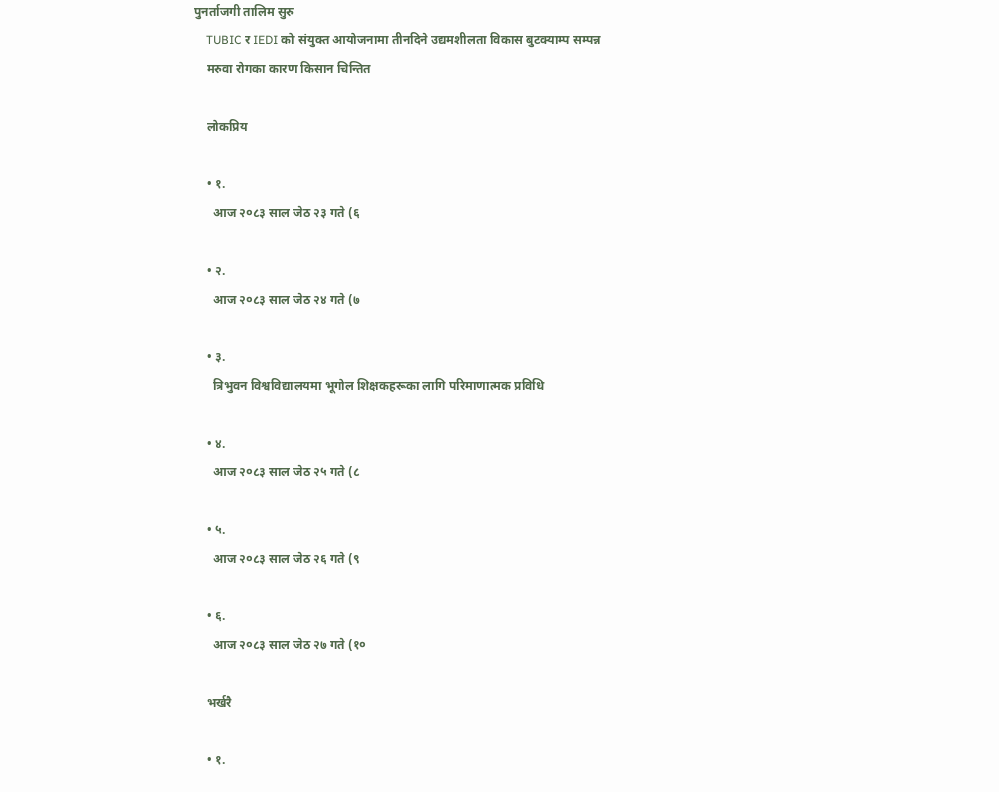पुनर्ताजगी तालिम सुरु
    TUBIC र IEDI को संयुक्त आयोजनामा तीनदिने उद्यमशीलता विकास बुटक्याम्प सम्पन्न
    मरुवा रोगका कारण किसान चिन्तित

    लोकप्रिय

    • १.
      आज २०८३ साल जेठ २३ गते (६

    • २.
      आज २०८३ साल जेठ २४ गते (७

    • ३.
      त्रिभुवन विश्वविद्यालयमा भूगोल शिक्षकहरूका लागि परिमाणात्मक प्रविधि

    • ४.
      आज २०८३ साल जेठ २५ गते (८

    • ५.
      आज २०८३ साल जेठ २६ गते (९

    • ६.
      आज २०८३ साल जेठ २७ गते (१०

    भर्खरै

    • १.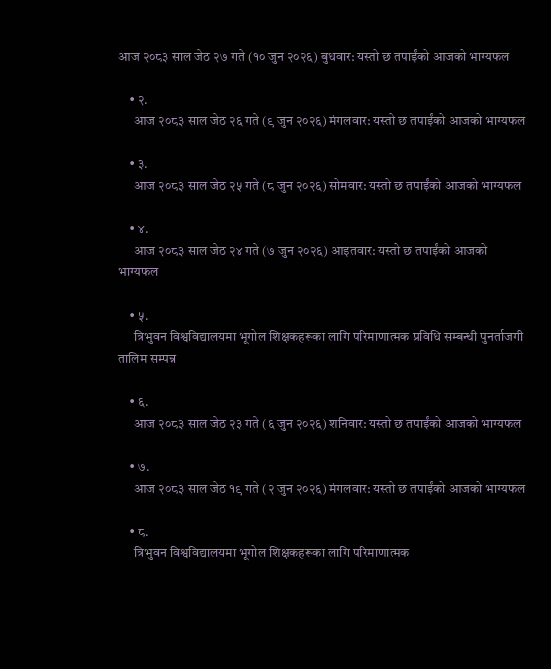आज २०८३ साल जेठ २७ गते (१० जुन २०२६) बुधवार: यस्तो छ तपाईंको आजको भाग्यफल

    • २.
      आज २०८३ साल जेठ २६ गते (९ जुन २०२६) मंगलवार: यस्तो छ तपाईंको आजको भाग्यफल

    • ३.
      आज २०८३ साल जेठ २५ गते (८ जुन २०२६) सोमवार: यस्तो छ तपाईंको आजको भाग्यफल

    • ४.
      आज २०८३ साल जेठ २४ गते (७ जुन २०२६) आइतवार: यस्तो छ तपाईंको आजको भाग्यफल

    • ५.
      त्रिभुवन विश्वविद्यालयमा भूगोल शिक्षकहरूका लागि परिमाणात्मक प्रविधि सम्बन्धी पुनर्ताजगी तालिम सम्पन्न

    • ६.
      आज २०८३ साल जेठ २३ गते (६ जुन २०२६) शनिवार: यस्तो छ तपाईंको आजको भाग्यफल

    • ७.
      आज २०८३ साल जेठ १९ गते (२ जुन २०२६) मंगलवार: यस्तो छ तपाईंको आजको भाग्यफल

    • ८.
      त्रिभुवन विश्वविद्यालयमा भूगोल शिक्षकहरूका लागि परिमाणात्मक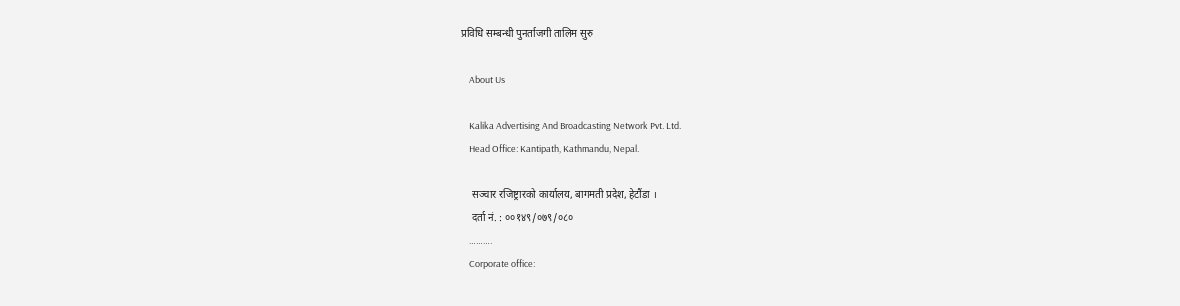प्रविधि सम्बन्धी पुनर्ताजगी तालिम सुरु

    About Us

    Kalika Advertising And Broadcasting Network Pvt. Ltd.
    Head Office: Kantipath, Kathmandu, Nepal.

    सञ्चार रजिष्ट्रारको कार्यालय, बागमती प्रदेश, हेटौंडा ।
    दर्ता नं. : ००१४९/०७९/०८०
    ……….
    Corporate office: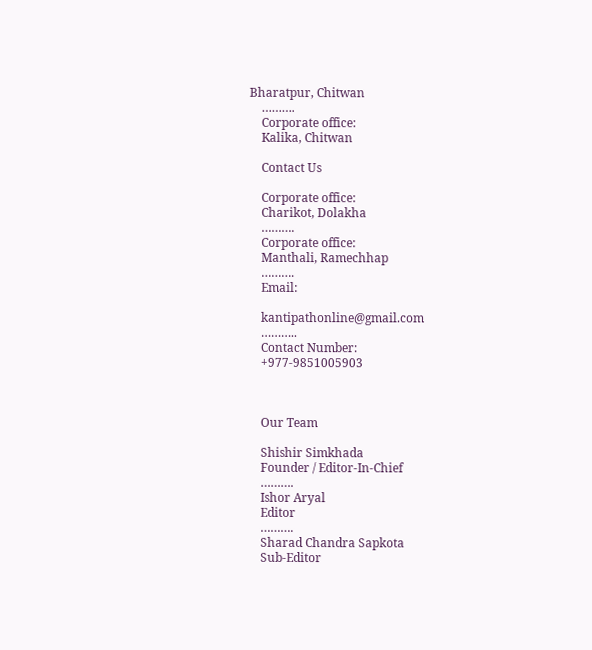Bharatpur, Chitwan
    ……….
    Corporate office:
    Kalika, Chitwan

    Contact Us

    Corporate office:
    Charikot, Dolakha
    ……….
    Corporate office:
    Manthali, Ramechhap
    ……….
    Email:

    kantipathonline@gmail.com
    ………..
    Contact Number:
    +977-9851005903



    Our Team

    Shishir Simkhada
    Founder / Editor-In-Chief
    ……….
    Ishor Aryal
    Editor
    ……….
    Sharad Chandra Sapkota
    Sub-Editor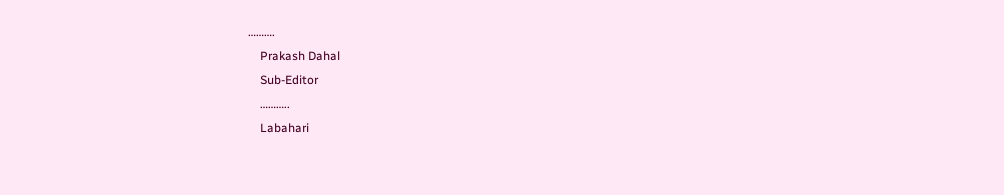……….
    Prakash Dahal
    Sub-Editor
    ………..
    Labahari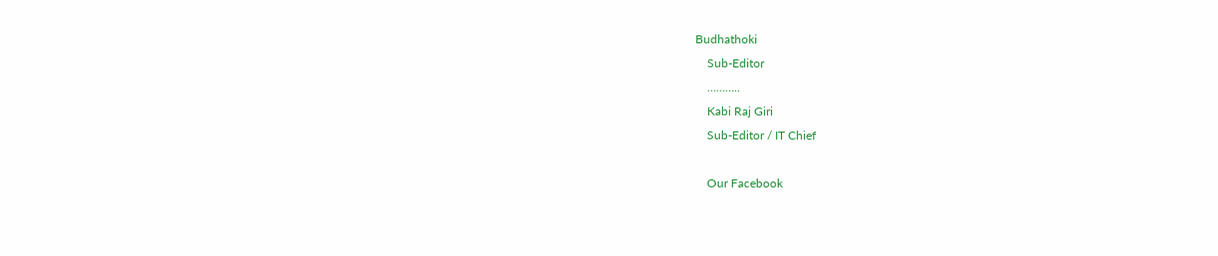Budhathoki
    Sub-Editor
    ………..
    Kabi Raj Giri
    Sub-Editor / IT Chief

    Our Facebook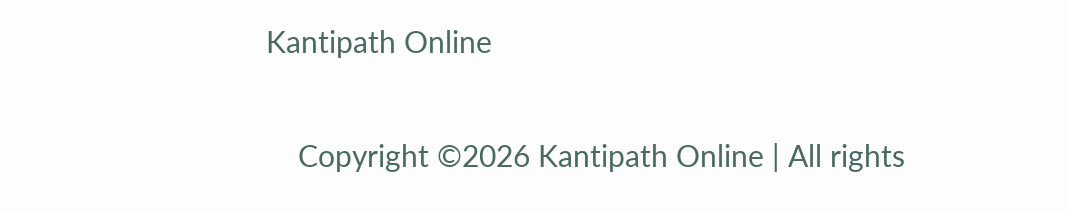Kantipath Online

    Copyright ©2026 Kantipath Online | All rights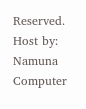Reserved. Host by: Namuna Computer